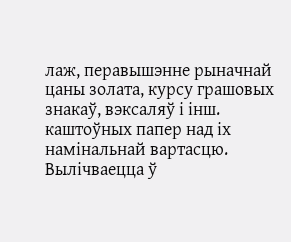лаж, перавышэнне рыначнай цаны золата, курсу грашовых знакаў, вэксаляў і інш. каштоўных папер над іх намінальнай вартасцю. Вылічваецца ў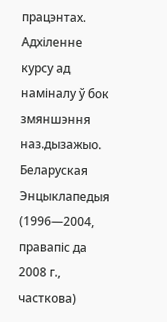працэнтах. Адхіленне курсу ад наміналу ў бок змяншэння наз.дызажыо.
Беларуская Энцыклапедыя (1996—2004, правапіс да 2008 г., часткова)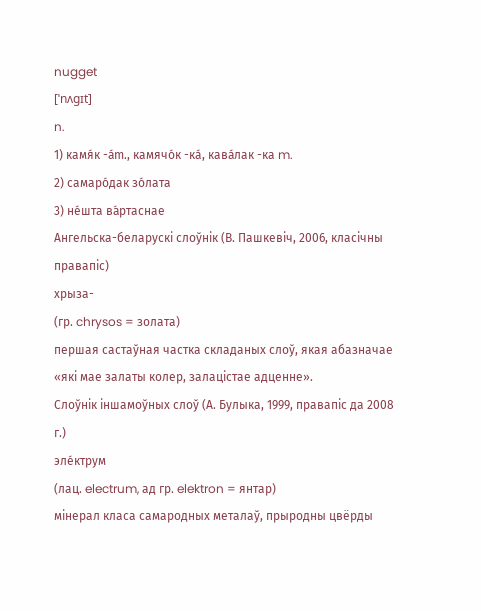nugget
[ˈnʌgɪt]
n.
1) камя́к -а́m., камячо́к -ка́, кава́лак -ка m.
2) самаро́дак зо́лата
3) не́шта ва́ртаснае
Ангельска-беларускі слоўнік (В. Пашкевіч, 2006, класічны правапіс)
хрыза-
(гр. chrysos = золата)
першая састаўная частка складаных слоў, якая абазначае «які мае залаты колер, залацістае адценне».
Слоўнік іншамоўных слоў (А. Булыка, 1999, правапіс да 2008 г.)
эле́ктрум
(лац. electrum, ад гр. elektron = янтар)
мінерал класа самародных металаў, прыродны цвёрды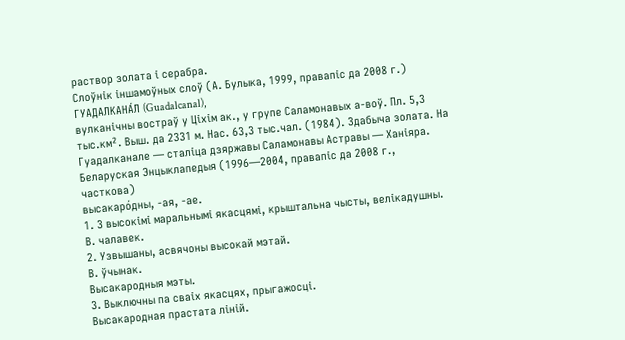раствор золата і серабра.
Слоўнік іншамоўных слоў (А. Булыка, 1999, правапіс да 2008 г.)
ГУАДАЛКАНА́Л (Guadalcanal),
вулканічны востраў у Ціхім ак., у групе Саламонавых а-воў. Пл. 5,3 тыс.км². Выш. да 2331 м. Нас. 63,3 тыс.чал. (1984). Здабыча золата. На Гуадалканале — сталіца дзяржавы Саламонавы Астравы — Ханіяра.
Беларуская Энцыклапедыя (1996—2004, правапіс да 2008 г., часткова)
высакаро́дны, -ая, -ае.
1. З высокімі маральнымі якасцямі, крыштальна чысты, велікадушны.
В. чалавек.
2. Узвышаны, асвячоны высокай мэтай.
В. ўчынак.
Высакародныя мэты.
3. Выключны па сваіх якасцях, прыгажосці.
Высакародная прастата ліній.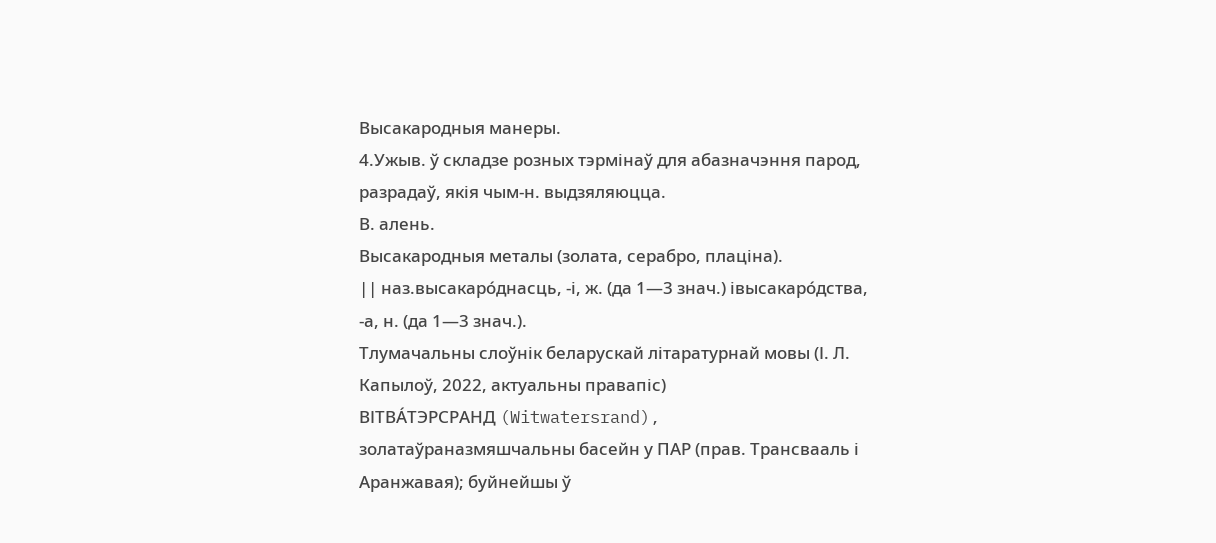Высакародныя манеры.
4.Ужыв. ў складзе розных тэрмінаў для абазначэння парод, разрадаў, якія чым-н. выдзяляюцца.
В. алень.
Высакародныя металы (золата, серабро, плаціна).
|| наз.высакаро́днасць, -і, ж. (да 1—3 знач.) івысакаро́дства, -а, н. (да 1—3 знач.).
Тлумачальны слоўнік беларускай літаратурнай мовы (І. Л. Капылоў, 2022, актуальны правапіс)
ВІТВА́ТЭРСРАНД (Witwatersrand),
золатаўраназмяшчальны басейн у ПАР (прав. Трансвааль і Аранжавая); буйнейшы ў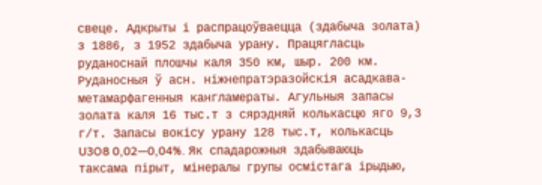свеце. Адкрыты і распрацоўваецца (здабыча золата) з 1886, з 1952 здабыча урану. Працягласць руданоснай плошчы каля 350 км, шыр. 200 км. Руданосныя ў асн. ніжнепратэразойскія асадкава-метамарфагенныя кангламераты. Агульныя запасы золата каля 16 тыс.т з сярэдняй колькасцю яго 9,3 г/т. Запасы вокісу урану 128 тыс.т, колькасць U3O8 0,02—0,04%. Як спадарожныя здабываюць таксама пірыт, мінералы групы осмістага ірыдыю,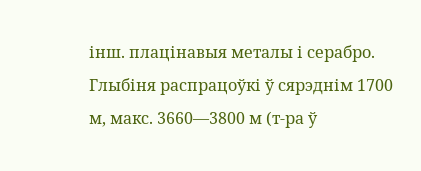інш. плацінавыя металы і серабро. Глыбіня распрацоўкі ў сярэднім 1700 м, макс. 3660—3800 м (т-ра ў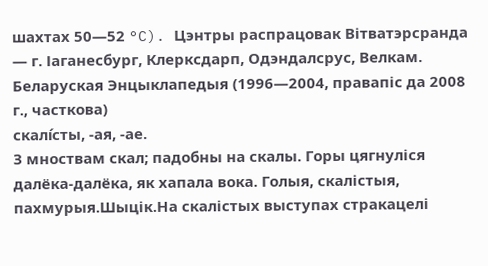шахтах 50—52 °C). Цэнтры распрацовак Вітватэрсранда — г. Іаганесбург, Клерксдарп, Одэндалсрус, Велкам.
Беларуская Энцыклапедыя (1996—2004, правапіс да 2008 г., часткова)
скалі́сты, ‑ая, ‑ае.
З мноствам скал; падобны на скалы. Горы цягнуліся далёка-далёка, як хапала вока. Голыя, скалістыя, пахмурыя.Шыцік.На скалістых выступах стракацелі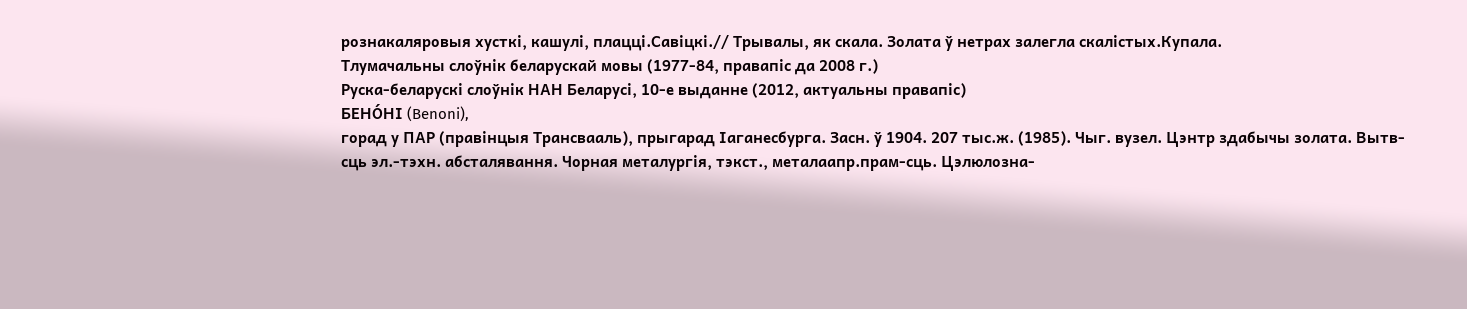рознакаляровыя хусткі, кашулі, плацці.Савіцкі.// Трывалы, як скала. Золата ў нетрах залегла скалістых.Купала.
Тлумачальны слоўнік беларускай мовы (1977-84, правапіс да 2008 г.)
Руска-беларускі слоўнік НАН Беларусі, 10-е выданне (2012, актуальны правапіс)
БЕНО́НІ (Benoni),
горад у ПАР (правінцыя Трансвааль), прыгарад Іаганесбурга. Засн. ў 1904. 207 тыс.ж. (1985). Чыг. вузел. Цэнтр здабычы золата. Вытв-сць эл.-тэхн. абсталявання. Чорная металургія, тэкст., металаапр.прам-сць. Цэлюлозна-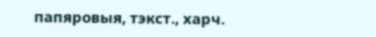папяровыя, тэкст., харч.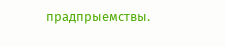прадпрыемствы.